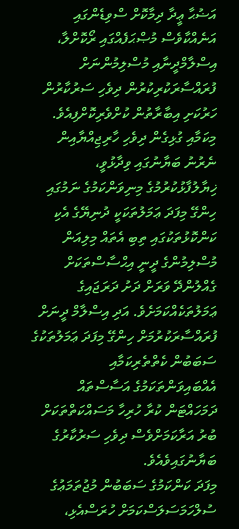އަޟުޙާ ޢީދާ ދިމާކޮށް ސްވިޑެންގައި އަނެއްކާވެސް މުޞްޙަފެއްގައި ރޯކޮށްލާ، އިސްލާމްދީނާއި މުސްލިމުންނަށް ފުރައްސާރަކުރިކުރުން ދިވެހި ސަރުކާރުން ހަރުކަށި އިބާރާތުން ކުށްވެރިކޮށްފިއެވެ.
މިކަމާއި ގުޅިގެން ދިވެހި ހާރިޖިއްޔާއިން ނެރުނު ބަޔާނުގައި ވިދާޅުވީ، ޚިޔާލުފާޅުކުރުމުގެ މިނިވަންކަމުގެ ނަމުގައި ހިންގޭ މިފަދަ ޢަމަލުތަކަކީ ދުނިޔޭގެ އެކި ކަންކޮޅުތަކުގައި ތިބި އެތައް މިލިއަން މުސްލިމުންގެ ދީނީ އިޙްސާސްތަކަށް ގެއްލުންދޭ ވަރަށް ދަށު ދަރަޖައިގެ ޢަމަލުތަކެއްކަމަށެވެ. އަދި އިސްލާމް ދީނަށް ފުރައްސާރަކުރުމަށް ހިންގޭ މިފަދަ ޢަމަލުތަކުގެ ސަބަބުން ކެތްތެރިކަމާއި އެއްބައިވަންތަކަމުގެ އަސާސްތައް ދަމަހައްޓަން ކުރާ ހުރިހާ މަސައްކަތްތަކަށް ބުރު އަރާކަމަށްވެސް ދިވެހި ސަރުކާރުގެ ބަޔާނުގައިވެއެވެ.
މިފަދަ ކަންކަމުގެ ސަބަބުން މުޖުތަމަޢުގެ ސުލްހަމަސަލަސްކަމަށް ހުރަސްއެޅި،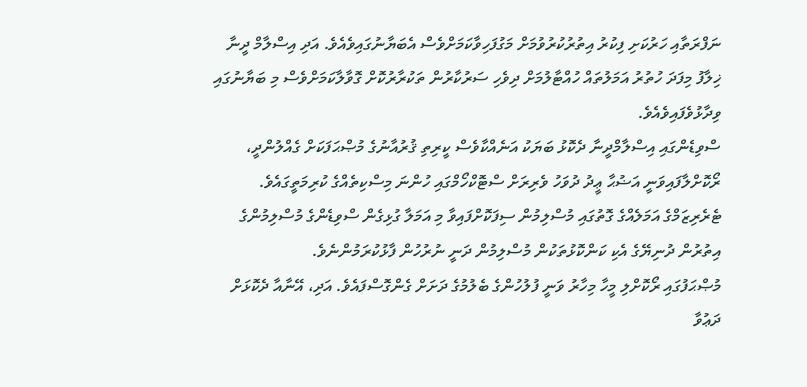ނަފްރަތާއި ހަރުކަށި ފިކުރު އިތުރުކުރުވުމަށް މަގުފަހިވާކަމަށްވެސް އެބަޔާނުގައިވެއެވެ. އަދި އިސްލާމް ދީނާ ޚިލާފު މިފަދަ ހުތުރު އަމަލުތައް ހުއްޓާލުމަށް ދިވެހި ސަރުކާރުން ތަކުރާރުކޮށް ގޮވާލާކަމަށްވެސް މި ބަޔާނުގައި ވިދާޅުވެފައިވެއެވެ.
ސްވިޑެންގައި އިސްލާމްދީނާ ދެކޮޅު ބަޔަކު އަނެއްކާވެސް ކީރިތި ޤުރުއާނުގެ މުޞްޙަފަކަށް ގެއްލުންދީ، ރޯކޮށްލާފައިވަނީ އަޟުޙާ ޢީދު ދުވަހު ވެރިރަށް ސްޓޮކްހޯމްގައި ހުންނަ މިސްކިތެއްގެ ކުރިމަތީގައެވެ. ޓެރެރިޒަމްގެ އަމަލެއްގެ ގޮތުގައި މުސްލިމުން ސިފަކޮށްފައިވާ މި އަމަލާ ގުޅިގެން ސްވިޑެންގެ މުސްލިމުންގެ އިތުރުން ދުނިޔޭގެ އެކި ކަންކޮޅުތަކުން މުސްލިމުން ދަނީ ނުރުހުން ފާޅުކުރަމުންނެވެ.
މުޞްޙަފުގައި ރޯކޮށްލި މީހާ މިހާރު ވަނީ ފުލުހުންގެ ބެލުމުގެ ދަށަށް ގެންގޮސްފައެވެ. އަދި، އޭނާއާ ދެކޮޅަށް ދަޢުވާ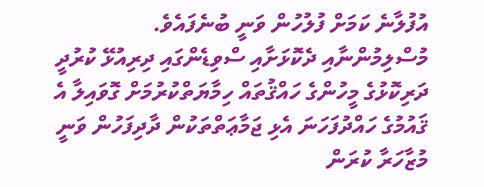އުފުލާނެ ކަމަށް ފުލުހުން ވަނީ ބުނެފައެވެ. މުސްލިމުންނާއި ދެކޮޅަށާއި ސްވިޑެންގައި ދިރިއުޅޭ ކުރުދީ ދަރިކޮޅުގެ މީހުންގެ ހައްޤުތައް ހިމާޔަތްކުރުމަށް ގޮވައިލާ އެ ޤައުމުގެ ހައްދުފަހަނަ އެޅި ޖަމާޢަތްތަކުން ދާދިފަހުން ވަނީ މުޒާހަރާ ކުރަން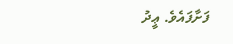ފަށާފައެވެ. ޢީދު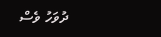ދުވަހު ވެސް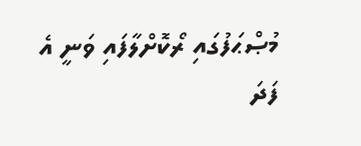މުޞްޙަފުގައި ރޯކޮށްލާފައި ވަނީ އެ ފަދަ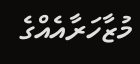މުޒާހަރާއެއްގެ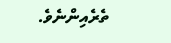ތެރެއިންނެވެ.